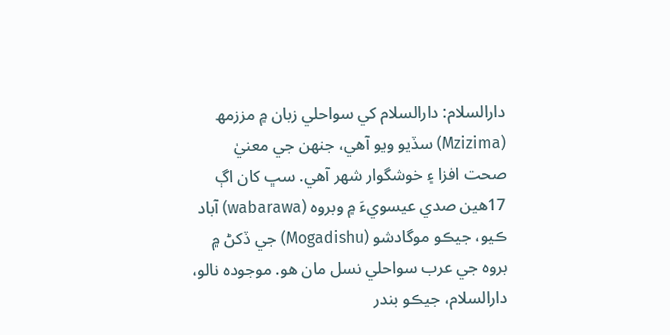دارالسلام: دارالسلام کي سواحلي زبان ۾ مززمھ (Mzizima) سڏيو ويو آهي، جنهن جي معنيٰ صحت افزا ۽ خوشگوار شھر آهي. سڀ کان اڳ 17هين صدي عيسويءَ ۾ وبروه (wabarawa) آباد ڪيو، جيڪو موگادشو (Mogadishu) جي ڏکڻ ۾ بروه جي عرب سواحلي نسل مان هو. موجودہ نالو، دارالسلام، جيڪو بندر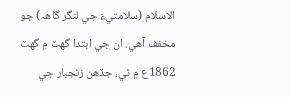الاسلام (سلامتيءَ جي لنگر گاھہ) جو مخفف آهي. ان جي ابتدا گهٽ ۾ گهٽ 1862ع ۾ ٿي، جڏهن زنجبار جي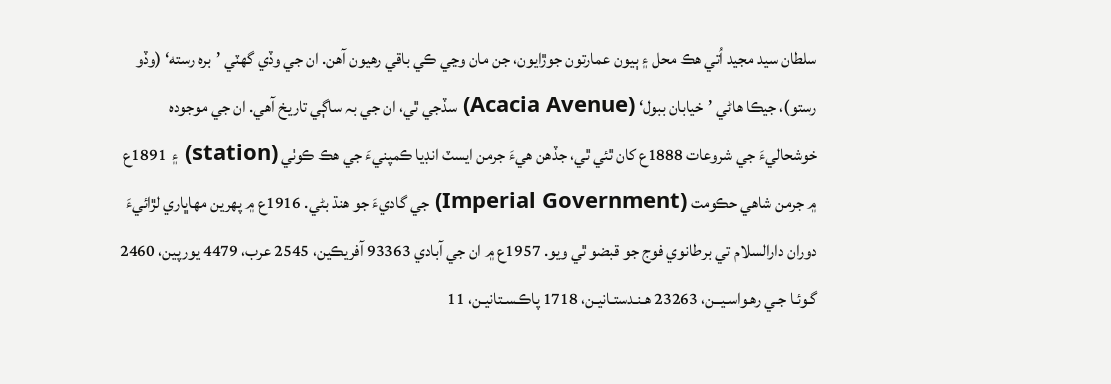سلطان سيد مجيد اُتي هڪ محل ۽ ٻيون عمارتون جوڙايون، جن مان وڃي ڪي باقي رهيون آهن. ان جي وڏي گهٽي ’بره رسته‘ (وڏو رستو)، جيڪا هاڻي ’خيابان ببول‘ (Acacia Avenue) سڏجي ٿي، ان جي بہ ساڳي تاريخ آهي. ان جي موجودہ خوشحاليءَ جي شروعات 1888ع کان ٿئي ٿي، جڏهن هيءَ جرمن ايسٽ انڊيا ڪمپنيءَ جي هڪ ڪوٺي (station) ۽ 1891ع ۾ جرمن شاهي حڪومت (Imperial Government) جي گاديءَ جو هنڌ بڻي. 1916ع ۾ پهرين مهاڀاري لڙائيءَ دوران دارالسلام تي برطانوي فوج جو قبضو ٿي ويو. 1957ع ۾ ان جي آبادي 93363 آفريڪين، 2545 عرب، 4479 يورپين، 2460 گـوئـا جـي رهـواسـيــن، 23263 هـنـدستـانيـن، 1718 پاڪـسـتانيـن، 11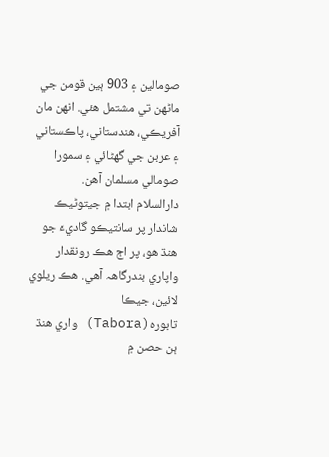صومالين ۽ 903 ٻين قومن جي ماڻهن تي مشتمل هئي. انهن مان آفريڪي، هندستاني، پاڪستاني ۽ عربن جي گهڻائي ۽ سمورا صومالي مسلمان آهن.
دارالسلام ابتدا ۾ جيتوڻيڪ شاندار پر سانتيڪو گاديءَ جو هنڌ هو، پر اڄ هڪ رونقدار واپاري بندرگاھہ آهي. هڪ ريلوي لائين، جيڪا تابوره(Tabora) واري هنڌ ٻن حصن ۾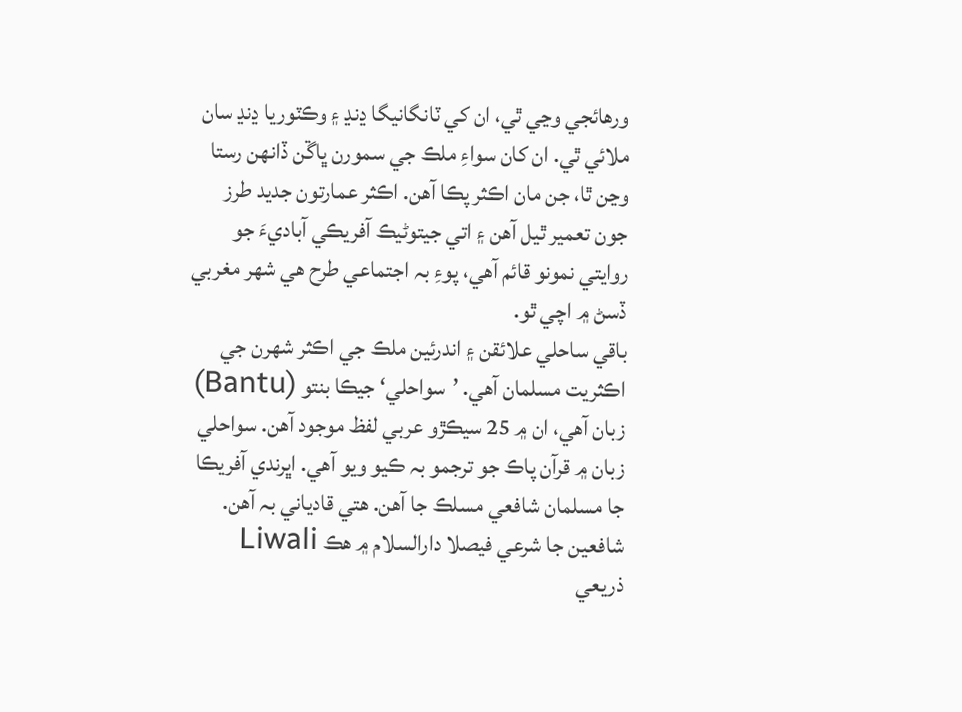ورهائجي وڃي ٿي، ان کي ٽانگانيگا ڍنڍ ۽ وڪٽوريا ڍنڍ سان ملائي ٿي. ان کان سواءِ ملڪ جي سمورن ڀاڱن ڏانهن رستا وڃن ٿا، جن مان اڪثر پڪا آهن. اڪثر عمارتون جديد طرز جون تعمير ٿيل آهن ۽ اتي جيتوڻيڪ آفريڪي آباديءَ جو روايتي نمونو قائم آهي، پوءِ بہ اجتماعي طرح هي شھر مغربي ڏسڻ ۾ اچي ٿو.
باقي ساحلي علائقن ۽ اندرئين ملڪ جي اڪثر شهرن جي اڪثريت مسلمان آهي. ’سواحلي‘ جيڪا بنتو (Bantu) زبان آهي، ان ۾ 25 سيڪڙو عربي لفظ موجود آهن. سواحلي زبان ۾ قرآن پاڪ جو ترجمو بہ ڪيو ويو آهي. اڀرندي آفريڪا جا مسلمان شافعي مسلڪ جا آهن. هتي قادياني بہ آهن. شافعين جا شرعي فيصلا دارالسلام ۾ هڪ Liwali ذريعي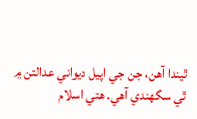ٿيندا آهن، جن جي اپيل ديواني عدالتن ۾ ٿي سگهندي آهي. هتي اسلام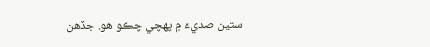ستين صديءَ ۾ پهچي چڪو هو. جڏهن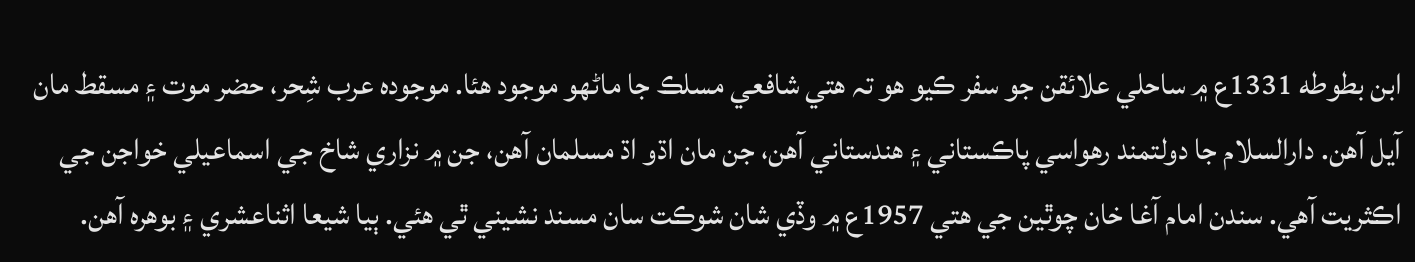ابن بطوطه 1331ع ۾ ساحلي علائقن جو سفر ڪيو هو تہ هتي شافعي مسلڪ جا ماڻهو موجود هئا. موجودہ عرب شِحر، حضر موت ۽ مسقط مان آيل آهن. دارالسلام جا دولتمند رهواسي پاڪستاني ۽ هندستاني آهن، جن مان اڌو اڌ مسلمان آهن، جن ۾ نزاري شاخ جي اسماعيلي خواجن جي اڪثريت آهي. سندن امام آغا خان چوٿين جي هتي 1957ع ۾ وڏي شان شوڪت سان مسند نشيني ٿي هئي. ٻيا شيعا اثناعشري ۽ بوهره آهن.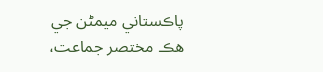پاڪستاني ميمڻن جي هڪ مختصر جماعت،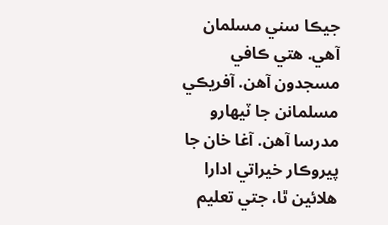جيڪا سني مسلمان آهي. هتي ڪافي مسجدون آهن. آفريڪي مسلمانن جا ٽيهارو مدرسا آهن. آغا خان جا پيروڪار خيراتي ادارا هلائين ٿا، جتي تعليم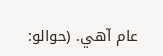عام آهي. (حوالو: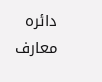دائره معارف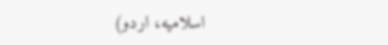اسلاميه، اردو)